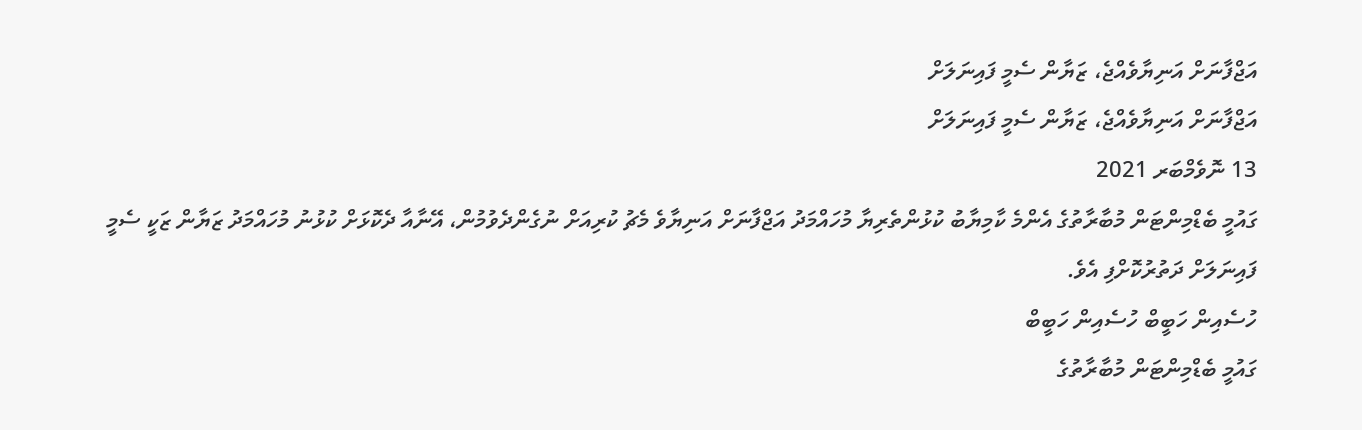އަޖްފާނަށް އަނިޔާވެއްޖެ، ޒަޔާން ސެމީ ފައިނަލަށް
އަޖްފާނަށް އަނިޔާވެއްޖެ، ޒަޔާން ސެމީ ފައިނަލަށް
13 ނޮވެމްބަރ 2021
ގައުމީ ބެޑްމިންޓަން މުބާރާތުގެ އެންމެ ކާމިޔާބު ކުޅުންތެރިޔާ މުހައްމަދު އަޖްފާނަށް އަނިޔާވެ މެޗު ކުރިއަށް ނުގެންދެވުމުން، އޭނާއާ ދެކޮޅަށް ކުޅުނު މުހައްމަދު ޒަޔާން ޒަކީ ސެމީ ފައިނަލަށް ދަތުރުކޮށްފި އެވެ.
ހުސެއިން ހަބީބް ހުސެއިން ހަބީބް
ގައުމީ ބެޑްމިންޓަން މުބާރާތުގެ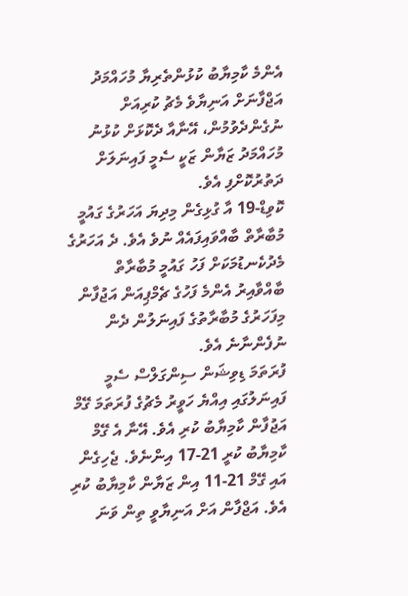އެންމެ ކާމިޔާބު ކުޅުންތެރިޔާ މުހައްމަދު އަޖްފާނަށް އަނިޔާވެ މެޗު ކުރިއަށް ނުގެންދެވުމުން، އޭނާއާ ދެކޮޅަށް ކުޅުނު މުހައްމަދު ޒަޔާން ޒަކީ ސެމީ ފައިނަލަށް ދަތުރުކޮށްފި އެވެ.
ކޮވިޑް-19 އާ ގުޅިގެން މިދިޔަ އަހަރުގެ ގައުމީ މުބާރާތް ބާއްވައިފައެއް ނުވެ އެވެ. ދެ އަހަރުގެ މެދުކެނޑުމަކަށް ފަހު ގައުމީ މުބާރާތް ބާއްވާއިރު އެންމެ ފަހުގެ ޗެމްޕިއަން އަޖުފާން މިފަހަރުގެ މުބާރާތުގެ ފައިނަލުން ދެން ނުފެންނާނެ އެވެ.
ފުރަތަމަ ޑިވިޝަން ސިންގަލްސް ސެމީ ފައިނަލުގައި އިއްޔެ ހަވީރު މެޗުގެ ފުރަތަމަ ގޭމް އަޖުފާން ކާމިޔާބު ކުރި އެވެ. އޭނާ އެ ގޭމް ކާމިޔާބު ކުރީ 21-17 އިންނެވެ. ޖެހިގެން އައި ގޭމް 21-11 އިން ޒަޔާން ކާމިޔާބު ކުރި އެވެ. އަޖްފާން އަށް އަނިޔާވީ ތިން ވަނަ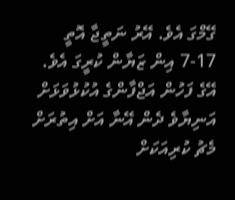ގޭމްގަ އެވެ. އޭރު ނަތީޖާ އޮތީ 17-7 އިން ޒަޔާން ކުރީގަ އެވެ. އޭގެ ފަހުން އަޖްފާންގެ އުކުޅުވަޅަށް އަނިޔާވެ ދެން އޭނާ އަށް އިތުރަށް މެޗު ކުރިއަކަށް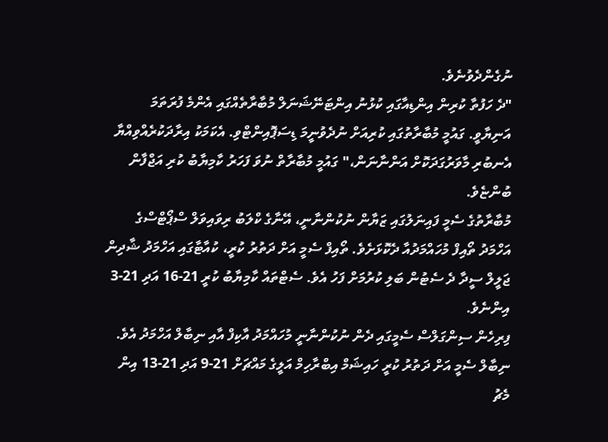ނުގެންދެވުނެވެ.
"ދެ ހަފުތާ ކުރިން އިންޑިއާގައި ކުޅުނު އިންޓަނޭޝަނަލް މުބާރާތެއްގައި އެންމެ ފުރަތަމަ އަނިޔާވީ. ގައުމީ މުބާރާތުގައި ކުރިއަށް ނުދެވުނީމަ ޑިސަޕޮއިންޓްވި. އެކަމަކު އިރާދަކުރެއްވިއްޔާ އެނބުރި މާވަރުގަދަކޮށް އަންނާނަން،" ގައުމީ މުބާރާތް ނުވަ ފަހަރު ކާމިޔާބު ކުރި އަޖްފާން ބުންޏެވެ.
މުބާރާތުގެ ސެމީ ފައިނަލުގައި ޒަޔާން ނުކުންނާނީ، އޭނާގެ ކްލަބު ރިވައިވަލް ސްޕޯޓްސްގެ އަހްމަދު ތޯއިފް މުހައްމަދުއާ ދެކޮޅަށެވެ. ތޯއިފް ސެމީ އަށް ދަތުރު ކުރީ، ކުއާޓާގައި އަހްމަދު ޝާދިން ޖަލީލް ސީދާ ދެ ސެޓުން ބަލި ކުރުމަށް ފަހު އެވެ. ސެޓްތައް ކާމިޔާބު ކުރީ 21-16 އަދި 21-3 އިންނެވެ.
ފިރިހެން ސިންގަލްސް ސެމީގައި ދެން ނުކުންނާނީ މުހައްމަދު އާކިފް އާއި ނިބާލް އަހްމަދު އެވެ. ނިބާލް ސެމީ އަށް ދަތުރު ކުރީ ހައިޝަމް އިބްރާހިމް އަލީގެ މައްޗަށް 21-9 އަދި 21-13 އިން މެޗު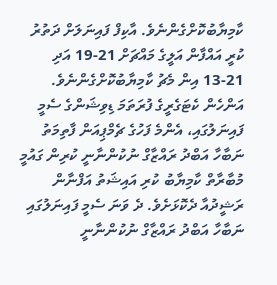ކާމިޔާބުކޮށްގެންނެވެ. އާކިފް ފައިނަލަށް ދަތުރު ކުރީ އައްފާން އަލީގެ މައްޗަށް 21-19 އަދި 21-13 އިން މެޗު ކާމިޔާބުކޮށްގެންނެވެ.
އަންހެން ކެޓަގެރީގެ ފުރަތަމަ ޑިވިޝަންގެ ސެމީ ފައިނަލުގައި، އެންމެ ފަހުގެ ޗެމްޕިއަން ފާތިމަތު ނަބާހާ އަބްދު ރައްޒާގް ނުކުންނާނީ ކުރިން ގައުމީ މުބާރާތް ކާމިޔާބު ކުރި އައިޝަތު އަފްނާން ރަޝީދުއާ ދެކޮޅަށެވެ. ދެ ވަނަ ސެމީ ފައިނަލުގައި ނަބާހާ އަބްދު ރައްޒާގް ނުކުންނާނީ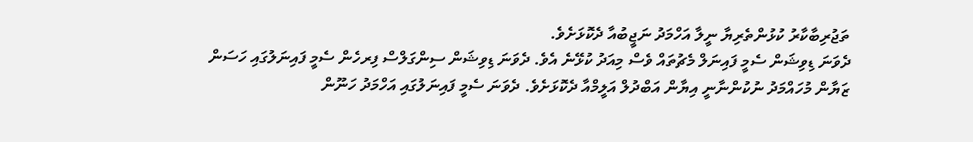ތަޖުރިބާކާރު ކުޅުންތެރިޔާ ނީލާ އަހްމަދު ނަޖީބުއާ ދެކޮޅަށެވެ.
ދެވަނަ ޑިވިޝަން ސެމީ ފައިނަލް މެޗުތައް ވެސް މިއަދު ކުޅޭނެ އެވެ. ދެވަނަ ޑިވިޝަން ސިންގަލްސް ފިރހެން ސެމީ ފައިނަލުގައި ހަސަން ޒަޔާން މުހައްމަދު ނުކުންނާނީ އިޔާން އަބްދުލް އަލީމްއާ ދެކޮޅަށެވެ. ދެވަނަ ސެމީ ފައިނަލުގައި އަހްމަދު ހަނޫން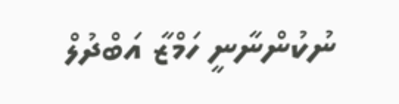ނުކުންނާނީ ހަމްޒާ އަބްދުލް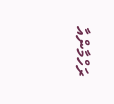ރަހްމާންއާ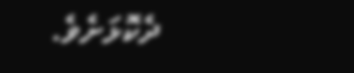ދެކޮޅަށެވެ.